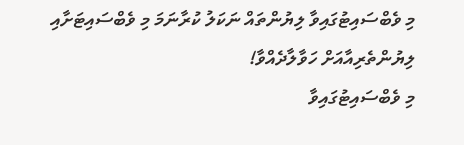މި ވެބްސައިޓުގައިވާ ލިޔުންތައް ނަކަލު ކުރާނަމަ މި ވެބްސައިޓަށާއި ލިޔުންތެރިއާއަށް ހަވާލާދެއްވާ!
މި ވެބްސައިޓުގައިވާ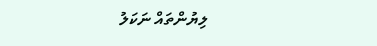ލިޔުންތައް ނަކަލު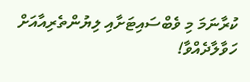ކުރާނަމަ މި ވެބްސައިޓަށާއި ލިޔުންތެރިއާއަށް ހަވާލާދެއްވާ!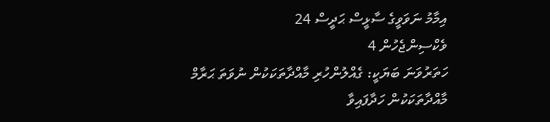އިމާމު ނަވަވީގެ ސާޅީސް ޙަދީސް 24
ވެކްސިންޖެހުން 4
ހަތަރުވަނަ ބަޔަކީ: ގެއްލުންހުރި މާއްދާތަކަކުން ނުވަތަ ޙަރާމް މާއްދާތަކަކުން ހަދާފައިވާ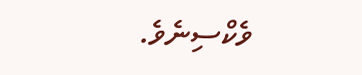ވެކްސިނެވެ.